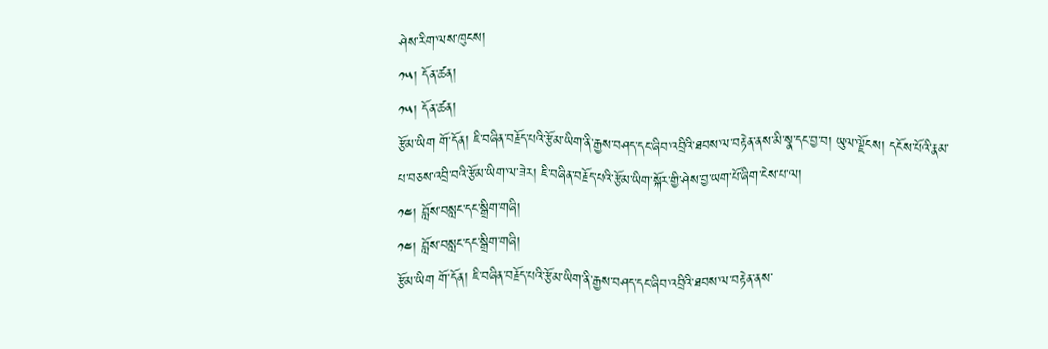ཤེས་རིག་ལས་ཁུངས།
༡༥། དོན་ཚན།
༡༥། དོན་ཚན།
རྩོམ་ཡིག གོ་དོན། ཇི་བཞིན་བརྗོད་པའི་རྩོམ་ཡིག་ནི་རྒྱས་བཤད་དང་ཞིབ་འབྲིའི་ཐབས་ལ་བརྟེན་ནས་མི་སྣ་དང་བྱ་བ། ཡུལ་ལྗོངས། དངོས་པོའི་རྣམ་པ་བཅས་འབྲི་བའི་རྩོམ་ཡིག་ལ་ཟེར། ཇི་བཞིན་བརྗོད་པའི་རྩོམ་ཡིག་སྐོར་གྱི་ཤེས་བྱ་ཡག་པོ་ཞིག་ངེས་པ་ལ།
༡༤། བློས་བསླང་དང་སྒྲིག་གཞི།
༡༤། བློས་བསླང་དང་སྒྲིག་གཞི།
རྩོམ་ཡིག གོ་དོན། ཇི་བཞིན་བརྗོད་པའི་རྩོམ་ཡིག་ནི་རྒྱས་བཤད་དང་ཞིབ་འབྲིའི་ཐབས་ལ་བརྟེན་ནས་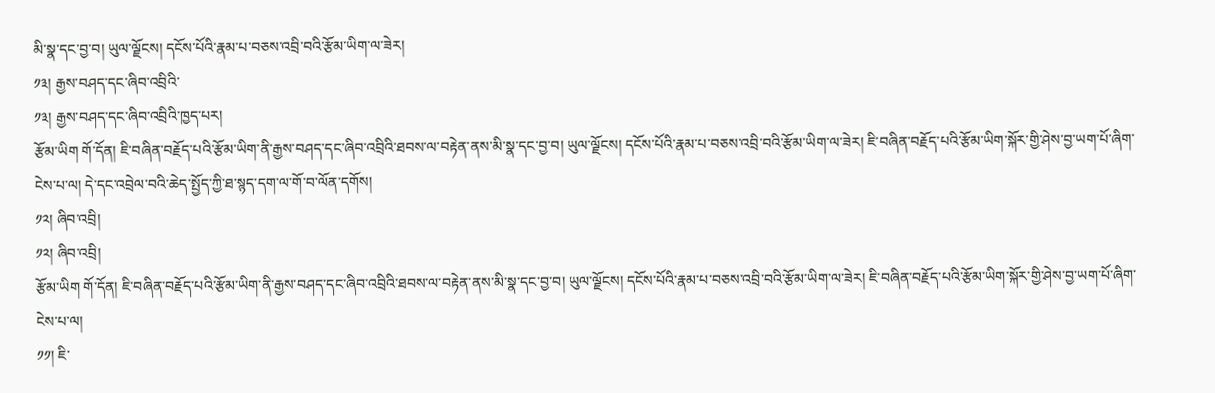མི་སྣ་དང་བྱ་བ། ཡུལ་ལྗོངས། དངོས་པོའི་རྣམ་པ་བཅས་འབྲི་བའི་རྩོམ་ཡིག་ལ་ཟེར།
༡༣། རྒྱས་བཤད་དང་ཞིབ་འབྲིའི་
༡༣། རྒྱས་བཤད་དང་ཞིབ་འབྲིའི་ཁྱད་པར།
རྩོམ་ཡིག གོ་དོན། ཇི་བཞིན་བརྗོད་པའི་རྩོམ་ཡིག་ནི་རྒྱས་བཤད་དང་ཞིབ་འབྲིའི་ཐབས་ལ་བརྟེན་ནས་མི་སྣ་དང་བྱ་བ། ཡུལ་ལྗོངས། དངོས་པོའི་རྣམ་པ་བཅས་འབྲི་བའི་རྩོམ་ཡིག་ལ་ཟེར། ཇི་བཞིན་བརྗོད་པའི་རྩོམ་ཡིག་སྐོར་གྱི་ཤེས་བྱ་ཡག་པོ་ཞིག་ངེས་པ་ལ། དེ་དང་འབྲེལ་བའི་ཆེད་སྤྱོད་ཀྱི་ཐ་སྙད་དག་ལ་གོ་བ་ལོན་དགོས།
༡༢། ཞིབ་འབྲི།
༡༢། ཞིབ་འབྲི།
རྩོམ་ཡིག གོ་དོན། ཇི་བཞིན་བརྗོད་པའི་རྩོམ་ཡིག་ནི་རྒྱས་བཤད་དང་ཞིབ་འབྲིའི་ཐབས་ལ་བརྟེན་ནས་མི་སྣ་དང་བྱ་བ། ཡུལ་ལྗོངས། དངོས་པོའི་རྣམ་པ་བཅས་འབྲི་བའི་རྩོམ་ཡིག་ལ་ཟེར། ཇི་བཞིན་བརྗོད་པའི་རྩོམ་ཡིག་སྐོར་གྱི་ཤེས་བྱ་ཡག་པོ་ཞིག་ངེས་པ་ལ།
༡༡། ཇི་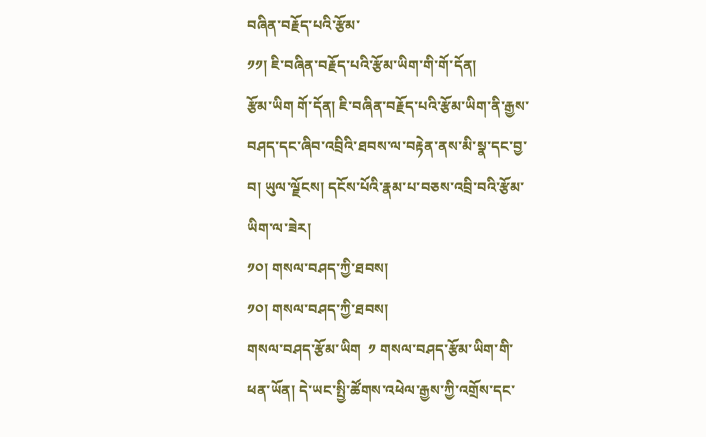བཞིན་བརྗོད་པའི་རྩོམ་
༡༡། ཇི་བཞིན་བརྗོད་པའི་རྩོམ་ཡིག་གི་གོ་དོན།
རྩོམ་ཡིག གོ་དོན། ཇི་བཞིན་བརྗོད་པའི་རྩོམ་ཡིག་ནི་རྒྱས་བཤད་དང་ཞིབ་འབྲིའི་ཐབས་ལ་བརྟེན་ནས་མི་སྣ་དང་བྱ་བ། ཡུལ་ལྗོངས། དངོས་པོའི་རྣམ་པ་བཅས་འབྲི་བའི་རྩོམ་ཡིག་ལ་ཟེར།
༡༠། གསལ་བཤད་ཀྱི་ཐབས།
༡༠། གསལ་བཤད་ཀྱི་ཐབས།
གསལ་བཤད་རྩོམ་ཡིག  ༡ གསལ་བཤད་རྩོམ་ཡིག་གི་ཕན་ཡོན། དེ་ཡང་སྤྱི་ཚོགས་འཕེལ་རྒྱས་ཀྱི་འགྲོས་དང་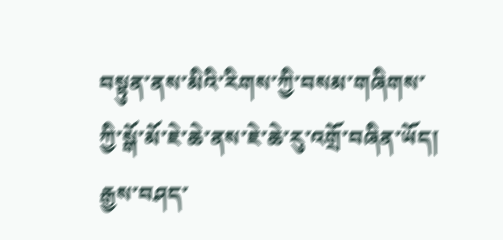བསྟུན་ནས་མིའི་རིགས་ཀྱི་བསམ་གཞིགས་ཀྱི་སྒོ་མོ་ཇེ་ཆེ་ནས་ཇེ་ཆེ་རུ་འགྲོ་བཞིན་ཡོད། རྒྱས་བཤད་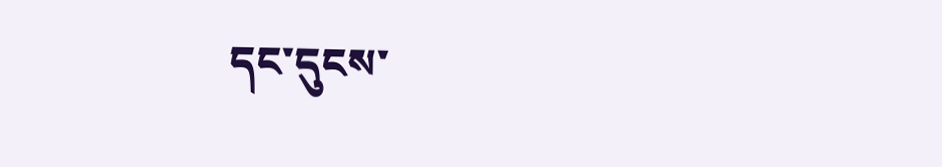དང་དུངས་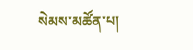སེམས་མཚོན་པ།